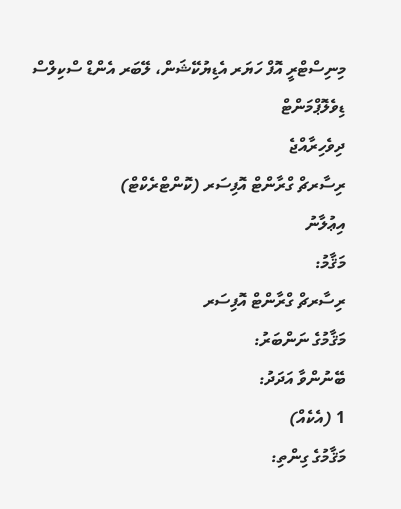މިނިސްޓްރީ އޮފް ހަޔަރ އެޑިޔުކޭޝަން، ލޭބަރ އެންޑް ސްކިލްސް ޑިވެލޮޕްމަންޓް
ދިވެހިރާއްޖެ
ރިސާރޗް ގްރާންޓް އޮފިސަރ (ކޮންޓްރެކްޓް)
އިޢުލާނު
މަޤާމު:
ރިސާރޗް ގްރާންޓް އޮފިސަރ
މަޤާމުގެ ނަންބަރު:
ބޭނުންވާ އަދަދު:
1 (އެކެއް)
މަޤާމުގެ ގިންތި: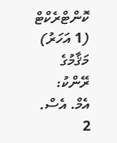ކޮންޓްރެކްޓް (1 އަހަރު)
މަޤާމުގެ ރޭންކު:
އެމް. އެސް. 2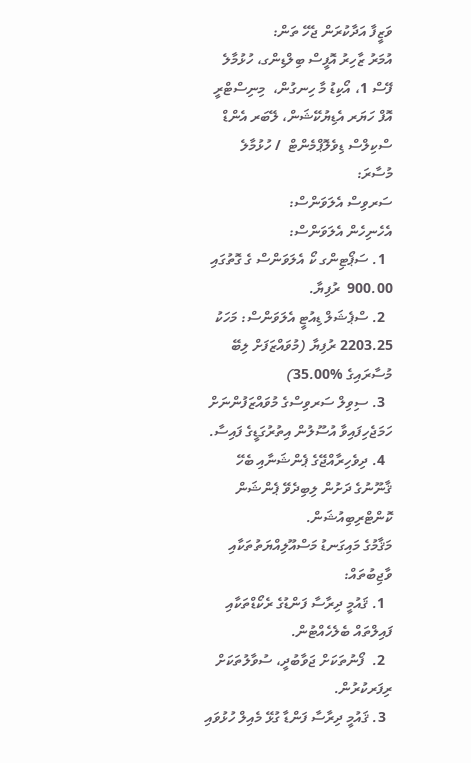ވަޒީފާ އަދާކުރަން ޖެހޭ ތަން:
އުމަރު ޒާހިރު އޮފީސް ބިލްޑިންގ، ހުޅުމާލެ ފޭސް 1، އޯކިޑު މާ ހިނގުން،  މިނިސްޓްރީ އޮފް ހަޔަރ އެޑިޔުކޭޝަން، ލޭބަރ އެންޑް ސްކިލްސް ޑިވެލޮޕްމެންޓް  / ހުޅުމާލެ
މުސާރަ:
ސަރވިސް އެލަވަންސް:
އެހެނިހެން އެލަވަންސް:
  1. ސަޕޯޓިންގ ކޯ އެލަވަންސް ގެ ގޮތުގައި 900.00  ރުފިޔާ.
  2. ސްޕެޝަލް ޑިއުޓީ އެލަވަންސް: މަހަކު 2203.25 ރުފިޔާ (މުވައްޒަފަށް ލިބޭ މުސާރައިގެ %35.00)
  3. ސިވިލް ސަރވިސްގެ މުވައްޒަފުންނަށް ހަމަޖެހިފައިވާ އުސޫލުން އިތުރުގަޑީގެ ފައިސާ.
  4. ދިވެހިރާއްޖޭގެ ޕެންޝަނާއި ބެހޭ ޤާނޫނުގެ ދަށުން ލިބިދެވޭ ޕެންޝަން ކޮންޓްރިބިއުޝަން.
މަޤާމުގެ މައިގަނޑު މަސްއޫލިއްޔަތުތަކާއި ވާޖިބުތައް:
  1. ޤައުމީ ދިރާސާ ފަންޑުގެ ރެކޯޑްތަކާއި ފައިލްތައް ބެލެހެއްޓުން.
  2.  ފޯނުތަކަށް ޖަވާބުދީ، ސުވާލުތަކަށް ރިފަރކުރުން.
  3. ޤައުމީ ދިރާސާ ފަންޑާ ގުޅޭ މެއިލް ހުޅުވައި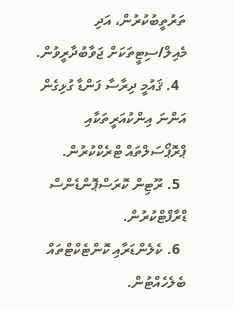ތަރުތީބުކުރުން، އަދި މެއިލް/ސިޓީތަކަށް ޖަވާބުދާރީވުން.
  4. ޤައުމީ ދިރާސާ ފަންޑާ ގުޅިގެން އަންނަ އިންކުއަރީތަކާއި ޕްރޮޕޯސަލްތައް ޓްރެކްކުރުން.
  5. ރޫޓިން ކޮރަސްޕޮންޑެންސް ޑްރާފްޓްކުރުން.
  6. ކެލެންޑަރާއި ކޮންޓެކްޓްތައް ބެލެހެއްޓުން.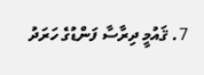7. ޤައުމީ ދިރާސާ ފަންޑުގެ ހަރަދު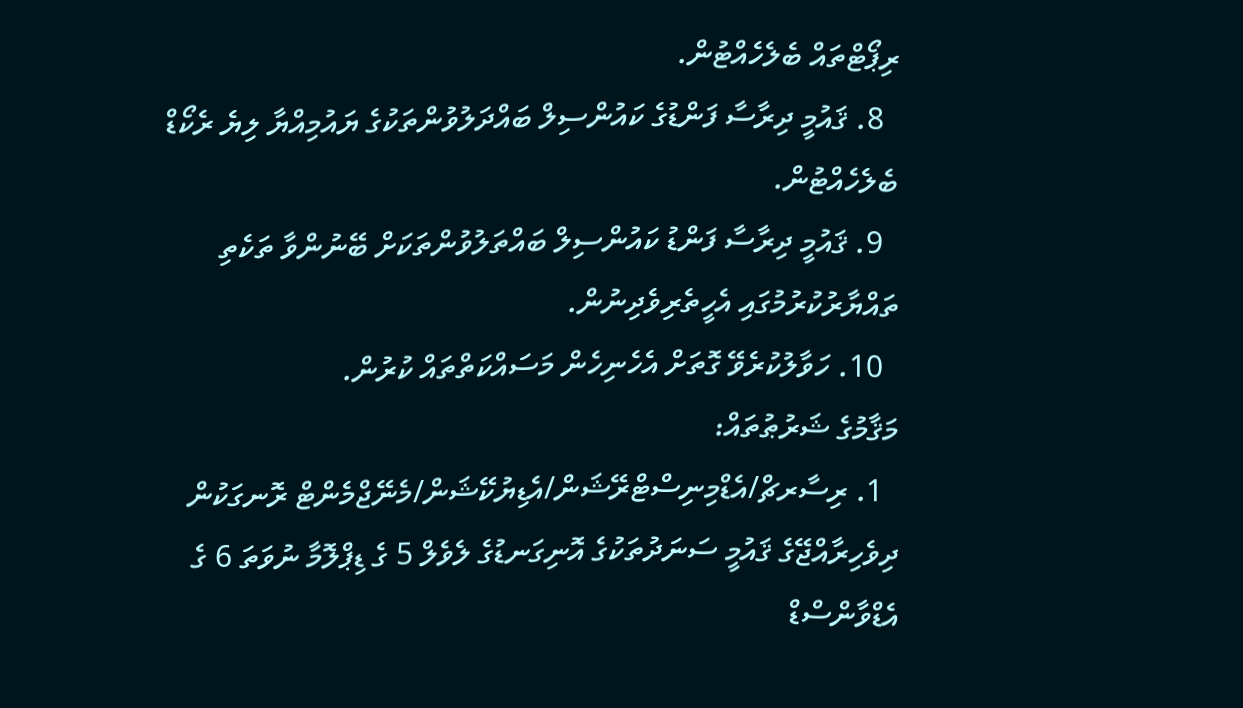ރިޕޯޓްތައް ބެލެހެއްޓުން.
  8. ޤައުމީ ދިރާސާ ފަންޑުގެ ކައުންސިލް ބައްދަލުވުންތަކުގެ ޔައުމިއްޔާ ލިޔެ ރެކޯޑް ބެލެހެއްޓުން.
  9. ޤައުމީ ދިރާސާ ފަންޑު ކައުންސިލް ބައްތަލުވުންތަކަށް ބޭނުންވާ ތަކެތި ތައްޔާރުކުރުމުގައި އެހީތެރިވެދިނުން.
  10. ހަވާލުކުރެވޭ ގޮތަށް އެހެނިހެން މަސައްކަތްތައް ކުރުން.
މަޤާމުގެ ޝަރުޠުތައް:
  1. ރިސާރޗް/އެޑްމިނިސްޓްރޭޝަން/އެޑިޔުކޭޝަން/މެނޭޖްމެންޓް ރޮނގަކުން ދިވެހިރާއްޖޭގެ ޤައުމީ ސަނަދުތަކުގެ އޮނިގަނޑުގެ ލެވެލް 5 ގެ ޑިޕްލޮމާ ނުވަތަ 6 ގެ  އެޑްވާންސްޑް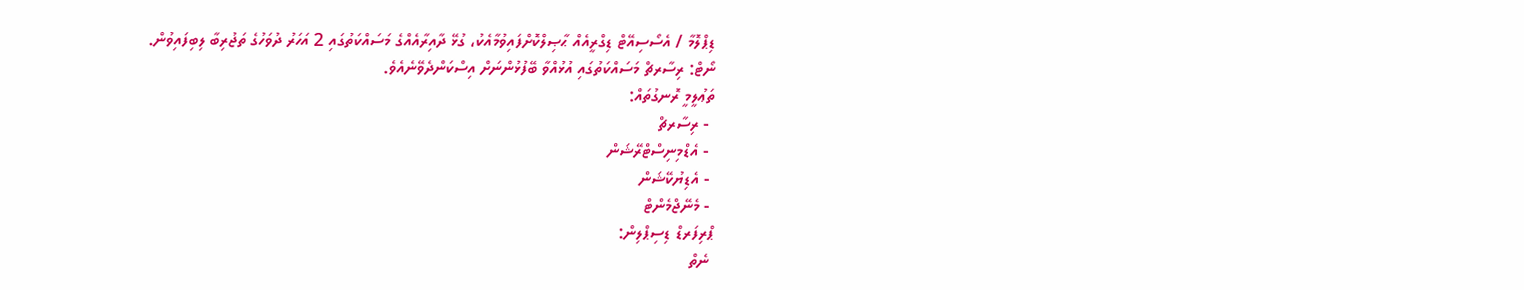ޑިޕްލޮމާ / އެސޯސިއޭޓް ޑިގްރީއެއް ޙާޞިލްކޮށްފައިވުމާއެކު، ގުޅޭ ދާއިރާއެއްގެ މަސައްކަތުގައި 2 އަހަރު ދުވަހުގެ ތަޖުރިބާ ލިބިފައިވުން.
ނޯޓް: ރިސާރޗް މަސައްކަތުގައި އުޅުއްވާ ބޭފުޅުންނަށް އިސްކަންދެވޭނެއެވެ.
ތަޢުލީމީ ރޮނގުތައް:
 - ރިސާރޗް
 - އެޑްމިނިސްޓްރޭޝަން
 - އެޑިޔުކޭޝަން
 - މެނޭޖްމެންޓް
ޕްރިފަރޑް ޑިސިޕްލިން:
 ނެތް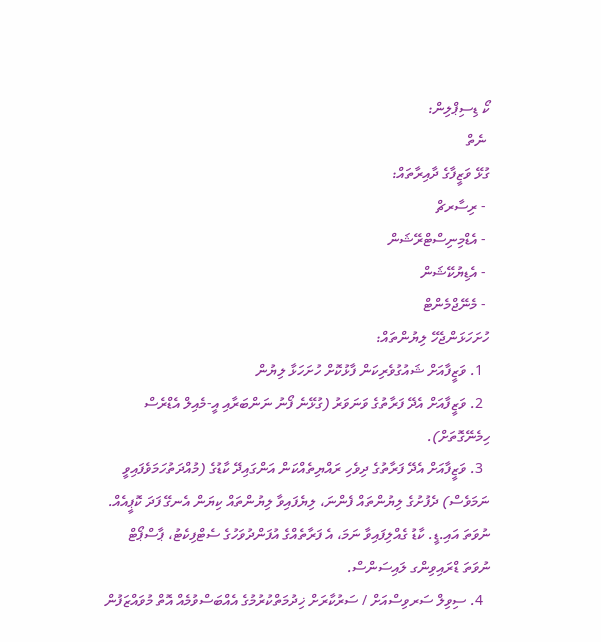ކޯ ޑިސިޕްލިން:
 ނެތް
ގުޅޭ ވަޒީފާގެ ދާއިރާތައް:
 - ރިސާރޗް
 - އެޑްމިނިސްޓްރޭޝަން
 - އެޑިޔުކޭޝަން
 - މެނޭޖްމެންޓް
ހުށަހަޅަންޖެހޭ ލިޔުންތައް:
  1. ވަޒީފާއަށް ޝައުގުވެރިކަން ފާޅުކޮށް ހުށަހަޅާ ލިޔުން
  2. ވަޒީފާއަށް އެދޭ ފަރާތުގެ ވަނަވަރު (ގުޅޭނެ ފޯނު ނަންބަރާއި އީ-މެއިލް އެޑްރެސް ހިމެނޭގޮތަށް).
  3. ވަޒީފާއަށް އެދޭ ފަރާތުގެ ދިވެހި ރައްޔިތެއްކަން އަންގައިދޭ ކާޑުގެ (މުއްދަތުހަމަވެފައިވީ ނަމަވެސް) ދެފުށުގެ ލިޔުންތައް ފެންނަ، ލިޔެފައިވާ ލިޔުންތައް ކިޔަން އެނގޭ ފަދަ ކޮޕީއެއް. ނުވަތަ އައި.ޑީ. ކާޑު ގެއްލިފައިވާ ނަމަ، އެ ފަރާތެއްގެ އުފަންދުވަހުގެ ސެޓްފިކެޓު، ޕާސްޕޯޓް ނުވަތަ ޑްރައިވިންގ ލައިސަންސް.
  4. ސިވިލް ސަރވިސްއަށް / ސަރުކާރަށް ޚިދުމަތްކުރުމުގެ އެއްބަސްވުމެއް އޮތް މުވައްޒަފުން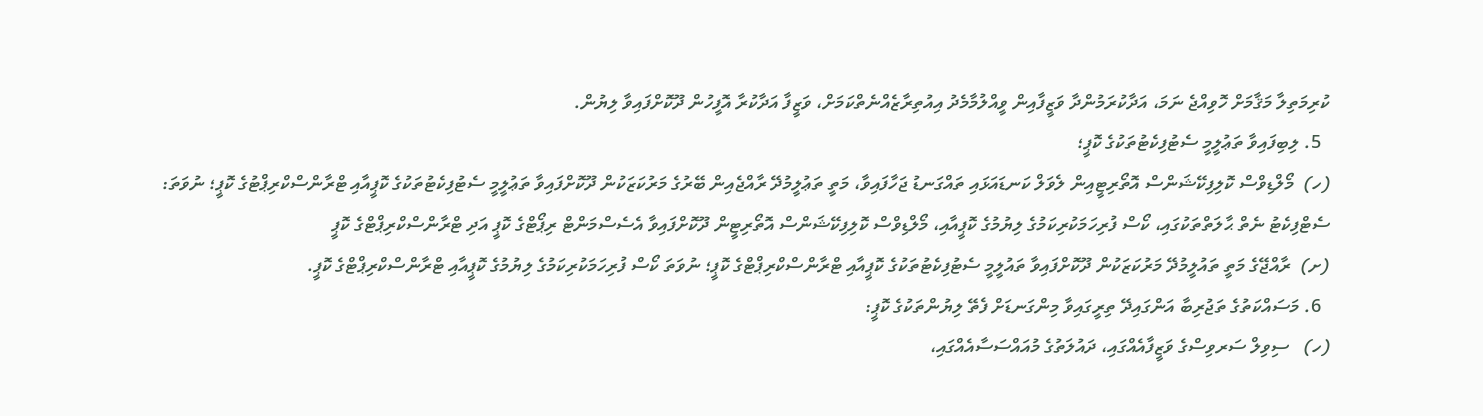ކުރިމަތިލާ މަޤާމަށް ހޮވިއްޖެ ނަމަ، އަދާކުރަމުންދާ ވަޒީފާއިން ވީއްލުމާމެދު އިއުތިރާޒެއްނެތްކަމަށް، ވަޒީފާ އަދާކުރާ އޮފީހުން ދޫކޮށްފައިވާ ލިޔުން.
  5. ލިބިފައިވާ ތަޢުލީމީ ސެޓުފިކެޓުތަކުގެ ކޮޕީ؛
(ހ)  މޯލްޑިވްސް ކޮލިފިކޭޝަންސް އޮތޯރިޓީއިން ލެވަލް ކަނޑައަޅައި ތައްގަނޑު ޖަހާފައިވާ، މަތީ ތަޢުލީމުދޭ ރާއްޖެއިން ބޭރުގެ މަރުކަޒަކުން ދޫކޮށްފައިވާ ތަޢުލީމީ ސެޓުފިކެޓުތަކުގެ ކޮޕީއާއި ޓްރާންސްކްރިޕްޓުގެ ކޮޕީ؛ ނުވަތަ: ސެޓްފިކެޓު ނެތް ޙާލަތްތަކުގައި، ކޯސް ފުރިހަމަކުރިކަމުގެ ލިޔުމުގެ ކޮޕީއާއި، މޯލްޑިވްސް ކޮލިފިކޭޝަންސް އޮތޯރިޓީން ދޫކޮށްފައިވާ އެސެސްމަންޓް ރިޕޯޓްގެ ކޮޕީ އަދި ޓްރާންސްކްރިޕްޓްގެ ކޮޕީ
(ށ)  ރާއްޖޭގެ މަތީ ތައުލީމުދޭ މަރުކަޒަކުން ދޫކޮށްފައިވާ ތައުލީމީ ސެޓުފިކެޓުތަކުގެ ކޮޕީއާއި ޓްރާންސްކްރިޕްޓްގެ ކޮޕީ؛ ނުވަތަ ކޯސް ފުރިހަމަކުރިކަމުގެ ލިޔުމުގެ ކޮޕީއާއި ޓްރާންސްކްރިޕްޓްގެ ކޮޕީ.
  6. މަސައްކަތުގެ ތަޖުރިބާ އަންގައިދޭ ތިރީގައިވާ މިންގަނޑަށް ފެތޭ ލިޔުންތަކުގެ ކޮޕީ:
(ހ)   ސިވިލް ސަރވިސްގެ ވަޒީފާއެއްގައި، ދައުލަތުގެ މުއައްސަސާއެއްގައި،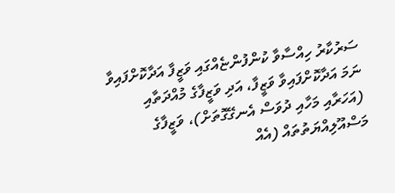ސަރުކާރު ހިއްސާވާ ކުންފުންޏެއްގައި ވަޒީފާ އަދާކޮށްފައިވާ ނަމަ އަދާކޮށްފައިވާ ވަޒީފާ، އަދި ވަޒީފާގެ މުއްދަތާއި (އަހަރާއި މަހާއި ދުވަސް އެނގޭގޮތަށް)، ވަޒީފާގެ މަސްއޫލިއްޔަތުތައް (އެއް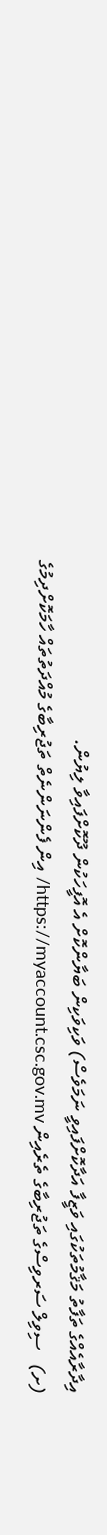އިދާރާއެއްގެ ތަފާތު މަޤާމުތަކުގައި ވަޒީފާ އަދާކޮށްފައިވީ ނަމަވެސް) ވަކިވަކިން ބަޔާންކޮށް އެ އޮފީހަކުން ދޫކޮށްފައިވާ ލިޔުން.
(ށ)   ސިވިލް ސަރވިސްގެ ތަޖުރިބާގެ ތެރެއިން https://myaccount.csc.gov.mv/ އިން ފެންނަންނެތް ތަޖުރިބާގެ މުއްދަތުތައް ހާމަކޮށްދިމުގެ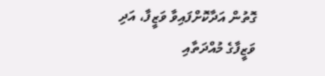ގޮތުން އަދާކޮށްފައިވާ ވަޒީފާ، އަދި ވަޒީފާގެ މުއްދަތާއި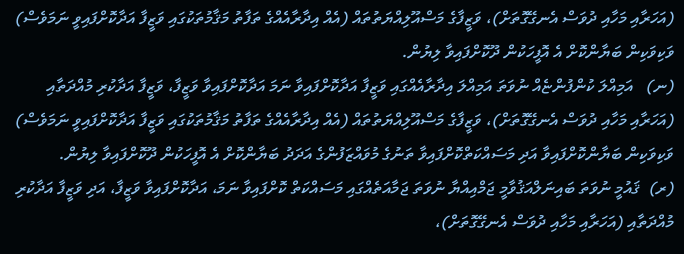(އަހަރާއި މަހާއި ދުވަސް އެނގޭގޮތަށް)، ވަޒީފާގެ މަސްއޫލިއްޔަތުތައް (އެއް އިދާރާއެއްގެ ތަފާތު މަޤާމުތަކުގައި ވަޒީފާ އަދާކޮށްފައިވީ ނަމަވެސް) ވަކިވަކިން ބަޔާންކޮށް އެ އޮފީހަކުން ދޫކޮށްފައިވާ ލިޔުން.
(ނ)   އަމިއްލަ ކުންފުންޏެއް ނުވަތަ އަމިއްލަ އިދާރާއެއްގައި ވަޒީފާ އަދާކޮށްފައިވާ ނަމަ އަދާކޮށްފައިވާ ވަޒީފާ، ވަޒީފާ އަދާކުރި މުއްދަތާއި (އަހަރާއި މަހާއި ދުވަސް އެނގޭގޮތަށް)، ވަޒީފާގެ މަސްއޫލިއްޔަތުތައް (އެއް އިދާރާއެއްގެ ތަފާތު މަޤާމުތަކުގައި ވަޒީފާ އަދާކޮށްފައިވީ ނަމަވެސް) ވަކިވަކިން ބަޔާންކޮށްފައިވާ އަދި މަސައްކަތްކޮށްފައިވާ ތަނުގެ މުވައްޒަފުންގެ އަދަދު ބަޔާންކޮށް އެ އޮފީހަކުން ދޫކޮށްފައިވާ ލިޔުން.
(ރ)  ޤައުމީ ނުވަތަ ބައިނަލްއަޤުވާމީ ޖަމްއިއްޔާ ނުވަތަ ޖަމާއަތެއްގައި މަސައްކަތް ކޮށްފައިވާ ނަމަ، އަދާކޮށްފައިވާ ވަޒީފާ، އަދި ވަޒީފާ އަދާކުރި މުއްދަތާއި (އަހަރާއި މަހާއި ދުވަސް އެނގޭގޮތަށް)،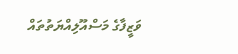ވަޒީފާގެ މަސްއޫލިއްޔަތުތައް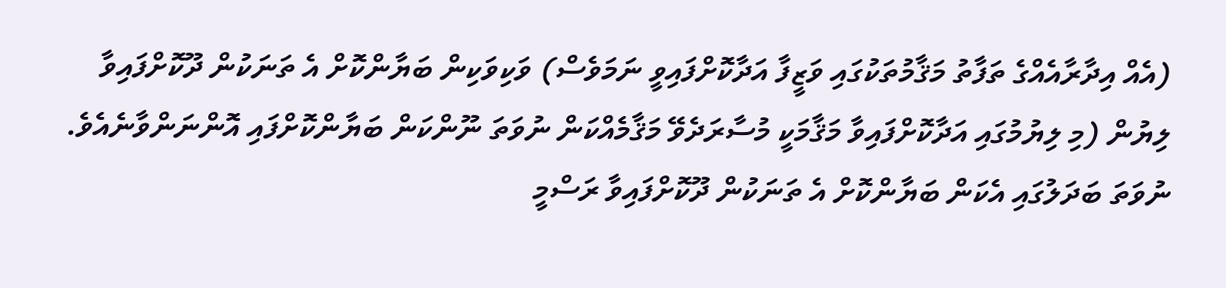(އެއް އިދާރާއެއްގެ ތަފާތު މަޤާމުތަކުގައި ވަޒީފާ އަދާކޮށްފައިވީ ނަމަވެސް) ވަކިވަކިން ބަޔާންކޮށް އެ ތަނަކުން ދޫކޮށްފައިވާ ލިޔުން (މި ލިޔުމުގައި އަދާކޮށްފައިވާ މަޤާމަކީ މުސާރަދެވޭ މަޤާމެއްކަން ނުވަތަ ނޫންކަން ބަޔާންކޮށްފައި އޮންނަންވާނެއެވެ. ނުވަތަ ބަދަލުގައި އެކަން ބަޔާންކޮށް އެ ތަނަކުން ދޫކޮށްފައިވާ ރަސްމީ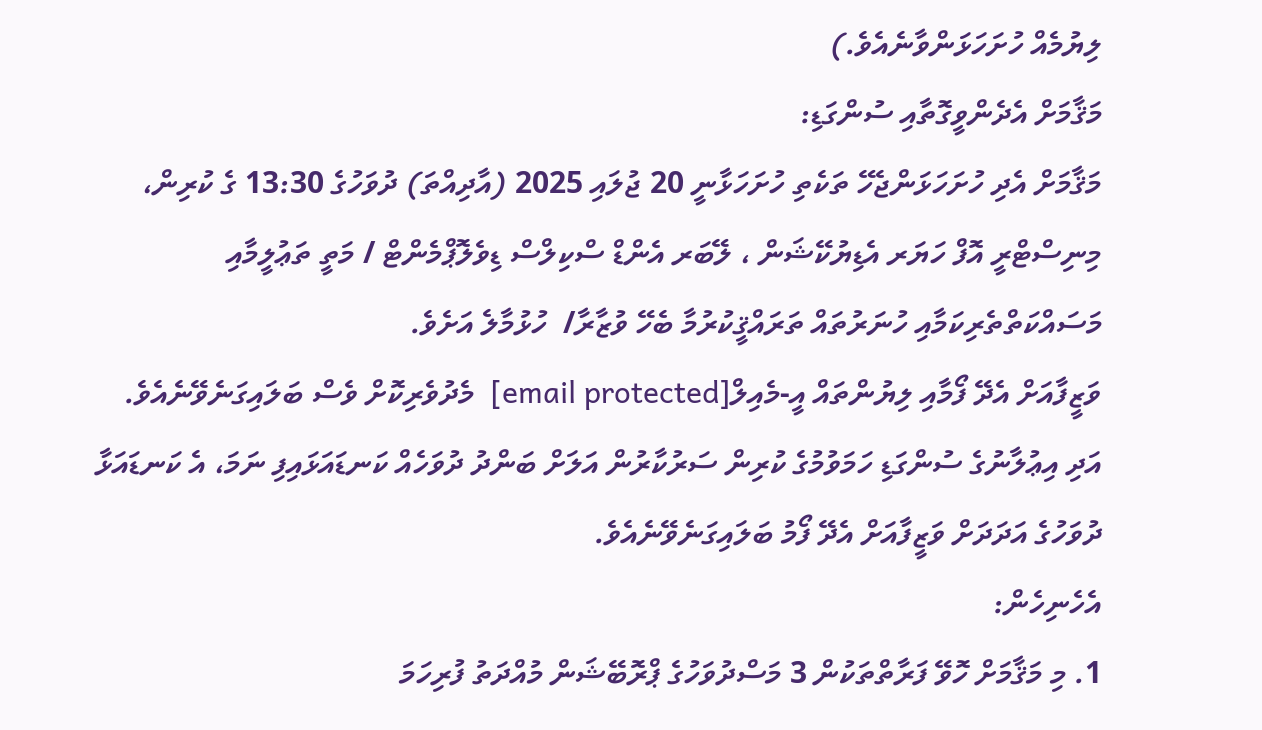ލިޔުމެއް ހުށަހަޅަންވާނެއެވެ.)
މަޤާމަށް އެދެންވީގޮތާއި ސުންގަޑި:
މަޤާމަށް އެދި ހުށަހަޅަންޖެހޭ ތަކެތި ހުށަހަޅާނީ 20 ޖުލައި 2025 (އާދިއްތަ) ދުވަހުގެ 13:30 ގެ ކުރިން، މިނިސްޓްރީ އޮފް ހަޔަރ އެޑިޔުކޭޝަން ، ލޭބަރ އެންޑް ސްކިލްސް ޑިވެލޮޕްމެންޓް / މަތީ ތަޢުލީމާއި މަސައްކަތްތެރިކަމާއި ހުނަރުތައް ތަރައްޤީކުރުމާ ބެހޭ ވުޒާރާ/  ހުޅުމާލެ އަށެވެ.
ވަޒީފާއަށް އެދޭ ފޯމާއި ލިޔުންތައް އީ-މެއިލް[email protected]  މެދުވެރިކޮށް ވެސް ބަލައިގަނެވޭނެއެވެ.
އަދި އިޢުލާނުގެ ސުންގަޑި ހަމަވުމުގެ ކުރިން ސަރުކާރުން އަލަށް ބަންދު ދުވަހެއް ކަނޑައަޅައިފި ނަމަ، އެ ކަނޑައަޅާ ދުވަހުގެ އަދަދަށް ވަޒީފާއަށް އެދޭ ފޯމު ބަލައިގަނެވޭނެއެވެ.
އެހެނިހެން:
1. މި މަޤާމަށް ހޮވޭ ފަރާތްތަކުން 3 މަސްދުވަހުގެ ޕްރޮބޭޝަން މުއްދަތު ފުރިހަމަ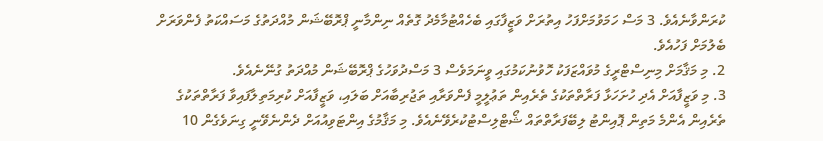ކުރަންވާނެއެވެ. 3 މަސް ހަމަވުމަށްފަހު އިތުރަށް ވަޒީފާގައި ބެހެއްޓުމާމެދު ގޮތެއް ނިންމާނީ ޕްރޮބޭޝަން މުއްދަތުގެ މަސައްކަތު ފެންވަރަށް ބެލުމަށް ފަހުއެވެ.
2. މި މަޤާމަށް މިނިސްޓްރީގެ މުވައްޒަފަކު ހޮވުނުކަމުގައި ވީނަމަވެސް 3 މަސްދުވަހުގެ ޕްރޮބޭޝަން މުއްދަތު ގުނޭނެއެވެ.
3. މި ވަޒީފާއަށް އެދި ހުށަހަޅާ ފަރާތްތަކުގެ ތެރެއިން ތަޢުލީމީ ފެންވަރާއި ތަޖުރިބާއަށް ބަލައި، ވަޒީފާއަށް ކުރިމަތިލާފައިވާ ފަރާތްތަކުގެ ތެރެއިން އެންމެ މަތިން ޕޮއިންޓު ލިބޭފަރާތްތައް ޝޯޓްލިސްޓުކުރެވޭނެއެވެ. މި މަޤާމުގެ އިންޓަވިއުއަށް ދެންނެވޭނީ ގިނަވެގެން 10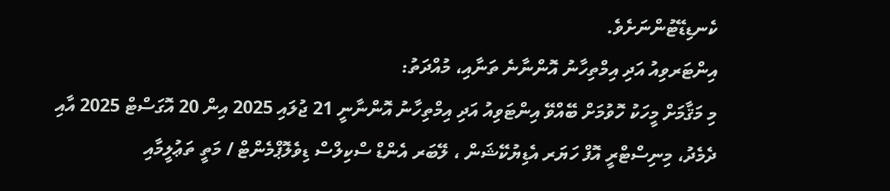ކެނޑިޑޭޓުންނަށެވެ.
އިންޓަރވިއު އަދި އިމްތިހާނު އޮންނާނެ ތަނާއި، މުއްދަތު:
މި މަޤާމަށް މީހަކު ހޮވުމަށް ބޭއްވޭ އިންޓަވިއު އަދި އިމްތިހާނު އޮންނާނީ 21 ޖުލައި 2025 އިން 20 އޮގަސްޓް 2025 އާއި ދެމެދު، މިނިސްޓްރީ އޮފް ހަޔަރ އެޑިޔުކޭޝަން ، ލޭބަރ އެންޑް ސްކިލްސް ޑިވެލޮޕްމެންޓް / މަތީ ތަޢުލީމާއި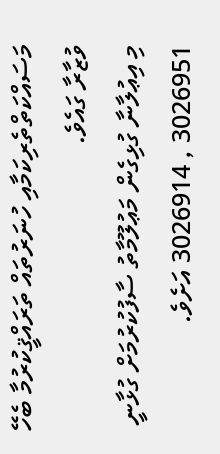މަސައްކަތްތެރިކަމާއި ހުނަރުތައް ތަރައްޤީކުރުމާ ބެހޭ ވުޒާރާ ގައެވެ.
މި އިޢުލާނާ ގުޅިގެން މަޢުލޫމާތު ސާފުކުރުމަށް ގުޅާނީ 3026951 , 3026914 އަށެވެ.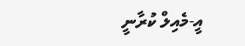އީ-މެއިލް ކުރާނީ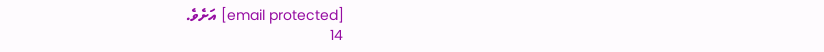[email protected] އަށެވެ.
14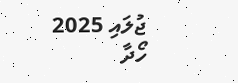ޖުލައި 2025
ހޯދާ